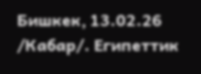Бишкек, 13.02.26 /Кабар/. Египеттик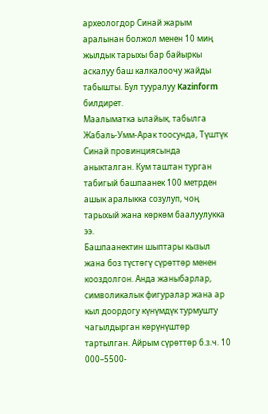археологдор Синай жарым аралынан болжол менен 10 миң жылдык тарыхы бар байыркы аскалуу баш калкалоочу жайды табышты. Бул тууралуу Kazinform билдирет.
Маалыматка ылайык, табылга Жабаль-Умм-Арак тоосунда, Түштүк Синай провинциясында аныкталган. Кум таштан турган табигый башпаанек 100 метрден ашык аралыкка созулуп, чоң тарыхый жана көркөм баалуулукка ээ.
Башпаанектин шыптары кызыл жана боз түстөгү сүрөттөр менен кооздолгон. Анда жаныбарлар, символикалык фигуралар жана ар кыл доордогу күнүмдүк турмушту чагылдырган көрүнүштөр тартылган. Айрым сүрөттөр б.з.ч. 10 000–5500-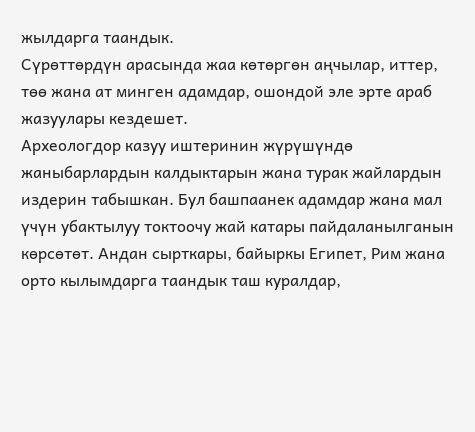жылдарга таандык.
Сүрөттөрдүн арасында жаа көтөргөн аңчылар, иттер, төө жана ат минген адамдар, ошондой эле эрте араб жазуулары кездешет.
Археологдор казуу иштеринин жүрүшүндө жаныбарлардын калдыктарын жана турак жайлардын издерин табышкан. Бул башпаанек адамдар жана мал үчүн убактылуу токтоочу жай катары пайдаланылганын көрсөтөт. Андан сырткары, байыркы Египет, Рим жана орто кылымдарга таандык таш куралдар,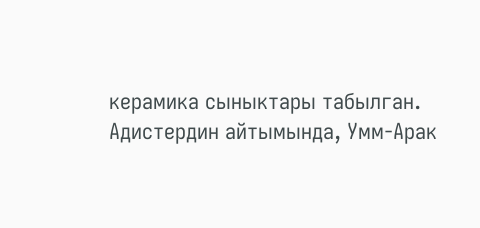керамика сыныктары табылган.
Адистердин айтымында, Умм-Арак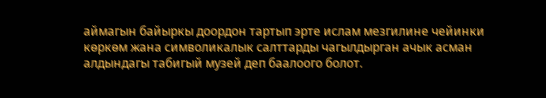аймагын байыркы доордон тартып эрте ислам мезгилине чейинки көркөм жана символикалык салттарды чагылдырган ачык асман алдындагы табигый музей деп баалоого болот.